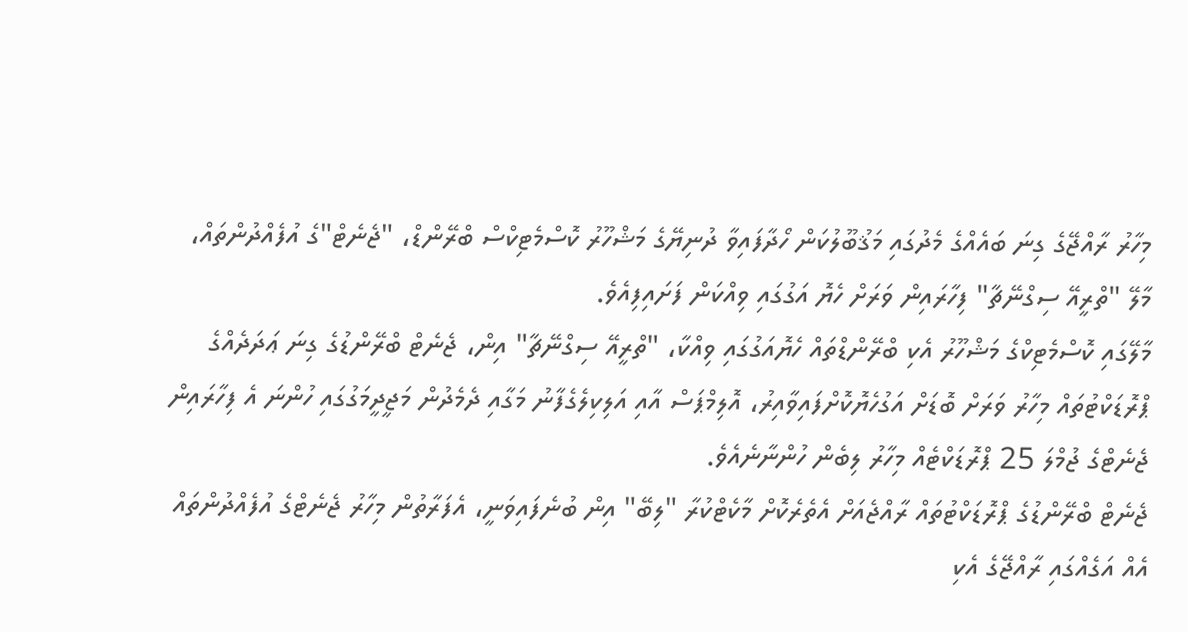މިހާރު ރާއްޖޭގެ ގިނަ ބައެއްގެ މެދުގައި މަޤުބޫލުކަން ހޯދާފައިވާ ދުނިޔޭގެ މަޝްހޫރު ކޮސްމެޓިކްސް ބްރޭންޑް، "ޖެނެޓް"ގެ އުފެއްދުންތައް، މާލޭ "ތްރީއޭ ސިގްނޭޗާ" ފިހާރައިން ވަރަށް ހެޔޮ އަގުގައި ވިއްކަން ފަށައިފިއެވެ.
މާލޭގައި ކޮސްމެޓިކްގެ މަޝްހޫރު އެކި ބްރޭންޑްތައް ހެޔޮއަގުގައި ވިއްކާ، "ތްރީއޭ ސިގްނޭޗާ" އިން، ޖެނެޓް ބްރޭންޑުގެ ގިނަ ޢަދަދެއްގެ ޕްރޮޑަކްޓުތައް މިހާރު ވަރަށް ބޮޑަށް އަގުހެޔޮކޮށްފައިވާއިރު، އޮލިމްޕަސް އާއި އަލިކިލެގެފާނު މަގާއި ދެމެދުން މަޖީދީމަގުގައި ހުންނަ އެ ފިހާރައިން ޖެނެޓްގެ ޖުމްލަ 25 ޕްރޮޑަކްޓެއް މިހާރު ލިބެން ހުންނާނެއެވެ.
ޖެނެޓް ބްރޭންޑުގެ ޕްރޮޑަކްޓުތައް ރާއްޖެއަށް އެތެރެކޮށް މާކެޓްކުރާ "ލިބޭ" އިން ބުނެފައިވަނީ، އެފަރާތުން މިހާރު ޖެނެޓްގެ އުފެއްދުންތައް އެއް އަގެއްގައި ރާއްޖޭގެ އެކި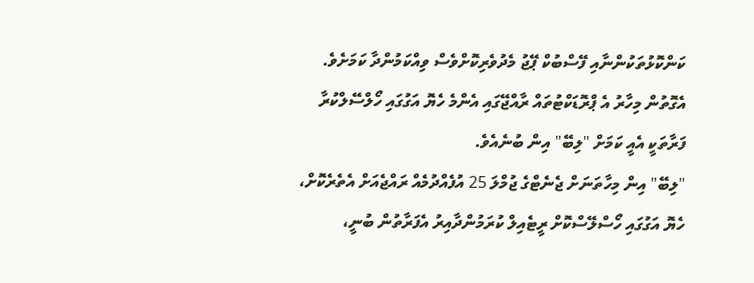ކަންކޮޅުތަކުންނާއި ފޭސްބުކް ޕޭޖު މެދުވެރިކޮށްވެސް ވިއްކަމުންދާ ކަމަށެވެ. އެގޮތުން މިހާރު އެ ޕްރޮޑަކްޓުތައް ރާއްޖޭގައި އެންމެ ހެޔޮ އަގުގައި ހޯލްސޭލްކުރާ ފަރާތަކީ އެއީ ކަމަށް "ލިބޭ" އިން ބުނެއެވެ.
"ލިބޭ" އިން މިހާތަނަށް ޖެނެޓްގެ ޖުމްލަ 25 އުފެއްދުމެއް ރައްޖެއަށް އެތެރެކޮށް، ހެޔޮ އަގުގައި ހޯސްލޭސްކޮށް ރީޓެއިލް ކުރަމުންދާއިރު އެފަރާތުން ބުނީ،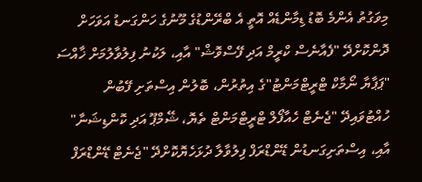މިވަގުތު އެންމެ ބޮޑު ޑިމާންޑެއް އޮތީ އެ ބްރޭންޑުގެ މޫނުގެ ހަންގަނޑު އަވަހަށް ދޮންކޮށްދޭ "ފެއާނެސް ކްރީމް އަދި ފޭސްވޮޝް" އާއި، ލަކުނު ފިލުވާލުމަށް ޚާއްސަ "ޕަޕާޔާ ނޯމާކް ޓްރީޓްމަންޓު"ގެ އިތުރުން، ބޮލުން އިސްތަށި ފޭބުން ހުއްޓުވައިދޭ "ޖެނެޓް ހެއާފޯލް ޓްރީޓްމަންޓް ތެޔޮ، ޝޭމްޕޫ އަދި ކޮންޑިޝަނާ" އާއި، އިސްތަށިގަނޑުން ޑޭންޑްރަފް ފިލުވާލާ ދުޅަހެޔޮކޮށްދޭ "ޖެނެޓް ޑޭންޑްރަފް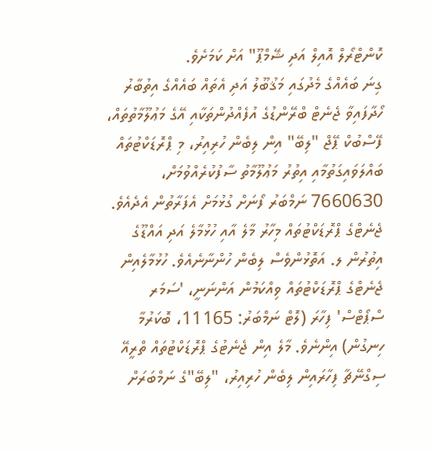ކޮންޓްރޯލް އޮއިލް އަދި ޝޭމްޕޫ" އަށް ކަމަށެވެ.
ގިނަ ބައެއްގެ މެދުގައި މަޤުބޫލު އަދި އެތައް ބައެއްގެ އިތުބާރު ހޯދާފައިވާ ޖެނެޓް ބްރޭންޑުގެ އުފެއްދުންތަކާއި އޭގެ މަޢުލޫމާތުތައް، ފޭސްބުކް ޕޭޖް "ލިބޭ" އިން ލިބެން ހުރިއިރު، މި ޕްރޮޑަކްޓުތައް ބައްލަވައިގަތުމާއި އިތުރު މަޢުލޫމާތު ސާފުކުރެއްވުމަށް، 7660630 ނަމްބަރު ފޯނަށް ގުޅުމަށް އެފަރާތުން އެދެއެވެ.
ޖެނެޓްގެ ޕްރޮޑަކްޓުތައް މިހާރު މާލެ އާއި ހުޅުމާލެ އަދި އައްޑޫގެ އިތުރުން ލ. އަތޮޅުންވެސް ލިބެން ހުންނާނެއެވެ. ހުޅުމާލެއިން ޖެނެޓްގެ ޕްރޮޑަކްޓުތައް ވިއްކަމުން އަންނަނީ، 'ސަމަރ ސްޕޯޓްސް' ފިހާރަ (ލޮޓް ނަމްބަރު: 11165، ބޮކަރުމާ ހިނގުން) އިންނެވެ. މާލެ އިން ޖެނެޓުގެ ޕްރޮޑަކްޓުތައް ތްރީއޭ ސިގްނޭޗާ ފިހާރައިން ލިބެން ހުރިއިރު، "ލިބޭ"ގެ ނަމްބަރަށް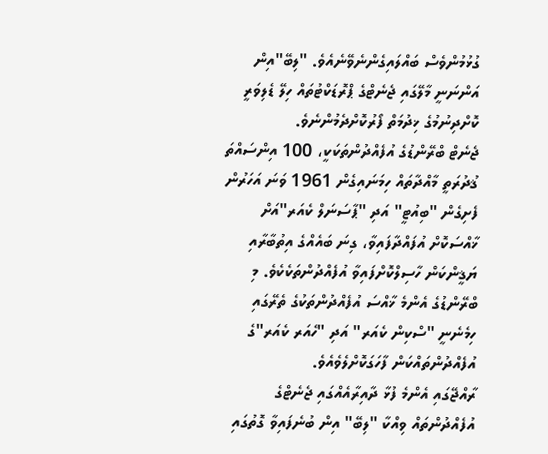ގުޅުމުންވެސް ބައްލައިގެންނެވޭނެއެވެ. "ލިބޭ"އިން އަންނަނީ މާލޭގައި ޖެނެޓްގެ ޕްރޮޑަކްޓުތައް ހިލޭ ޑެލިވަރީ ކޮށްދިނުމުގެ ޚިދުމަތް ފޯރުކޮށްދެމުންނެވެ.
ޖެނެޓް ބްރޭންޑުގެ އުފެއްދުންތަކަކީ، 100 އިންސައްތަ ޤުދުރަތީ މާއްދާތައް ހިމަނައިގެން 1961 ވަނަ އަހަރުން ފެށިގެން "ބިއުޓީ" އަދި "ޕާސަނަލް ކެއަރ"އަށް ޚާއްސަކޮށް އުފައްދާފައިވާ، ގިނަ ބައެއްގެ އިތުބާރާއި ޔަޤީންކަން ހާސިލްކޮށްފައިވާ އުފެއްދުންތަކެކެވެ. މި ބްރޭންޑުގެ އެންމެ ޚާއްސަ އުފެއްދުންތަކުގެ ތެރޭގައި ހިމެނެނީ "ސްކިން ކެއަރ" އަދި "ހެއަރ ކެއަރ"ގެ އުފެއްދުންތައްކަން ފާހަގަކޮށްލެވެއެވެ.
ރާއްޖޭގައި އެންމެ ފުޅާ ދާއިރާއެއްގައި ޖެނެޓްގެ އުފެއްދުންތައް ވިއްކާ "ލިބޭ" އިން ބުނެފައިވާ ގޮތުގައި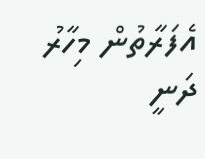އެފަރާތުން މިހާރު ދަނީ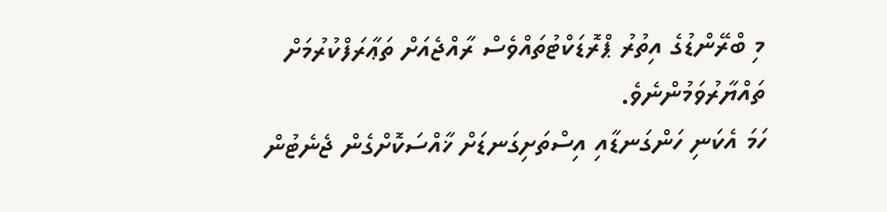މި ބްރޭންޑުގެ އިތުރު ޕްރޮޑަކްޓުތައްވެސް ރާއްޖެއަށް ތަޢާރަފްކުރުމަށް ތައްޔާރުވަމުންނެވެ.
ހަމަ އެކަނި ހަންގަނޑާއި އިސްތަށިގަނޑަށް ޚާއްސަކޮށްގެން ޖެނެޓުން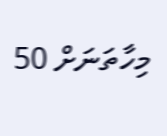މިހާތަނަށް 50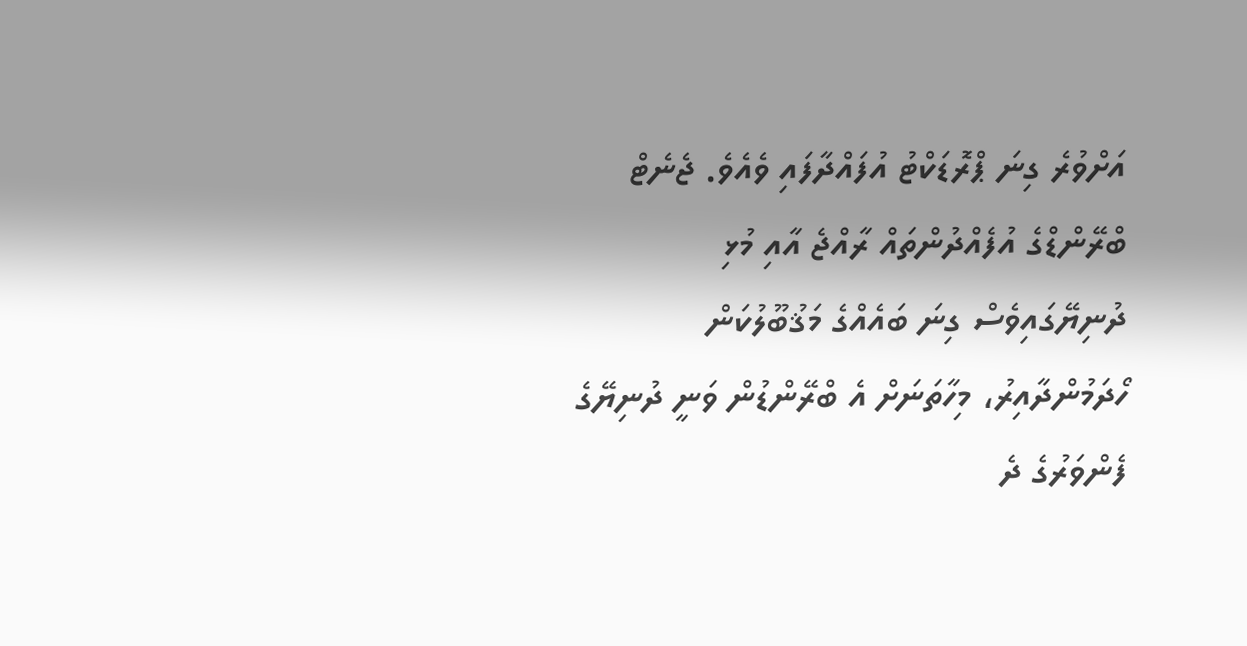އަށްވުރެ ގިނަ ޕްރޮޑަކްޓު އުފައްދާފައި ވެއެވެ. ޖެނެޓް ބްރޭންޑްގެ އުފެއްދުންތައް ރާއްޖެ އާއި މުޅި ދުނިޔޭގައިވެސް ގިނަ ބައެއްގެ މަޤުބޫލުކަން ހޯދަމުންދާއިރު، މިހާތަނަށް އެ ބްރޭންޑުން ވަނީ ދުނިޔޭގެ ފެންވަރުގެ ދެ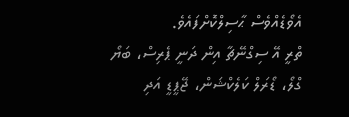އެވޯޑެއްވެސް ޙާސިލްކޮށްފައެވެ.
ތްރީ އޭ ސިގްނޭޗާ އިން ދަނީ ޕެރިސް، ބަޔޯ ގްލޯ، ޑޯރަލް ކަލެކްޝަން، ޖޭޕީޑީ އަދި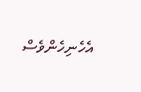އެހެނިހެންވެސް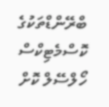ބްރޭންޑްތަކުގެ ކޮސްމެޓިކްސް ހޯލްސޭލް ކޮށް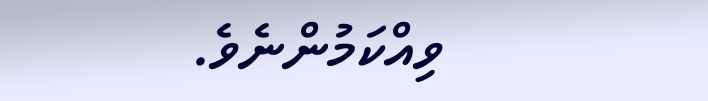ވިއްކަމުންނެވެ.